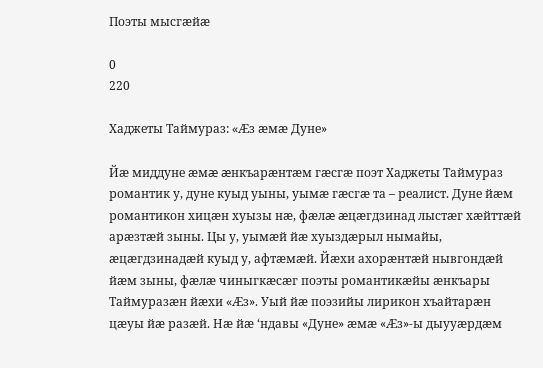Поэты мысгæйæ

0
220

Хаджеты Таймураз: «Æз æмæ Дуне»

Йæ миддуне æмæ æнкъарæнтæм гæсгæ поэт Хаджеты Таймураз романтик у, дуне куыд уыны, уымæ гæсгæ та – реалист. Дуне йæм романтикон хицæн хуызы нæ, фæлæ æцæгдзинад лыстæг хæйттæй арæзтæй зыны. Цы у, уымæй йæ хуыздæрыл нымайы, æцæгдзинадæй куыд у, афтæмæй. Йæхи ахорæнтæй нывгондæй йæм зыны, фæлæ чиныгкæсæг поэты романтикæйы æнкъары Таймуразæн йæхи «Æз». Уый йæ поэзийы лирикон хъайтарæн цæуы йæ разæй. Нæ йæ ‘ндавы «Дуне» æмæ «Æз»-ы дыууæрдæм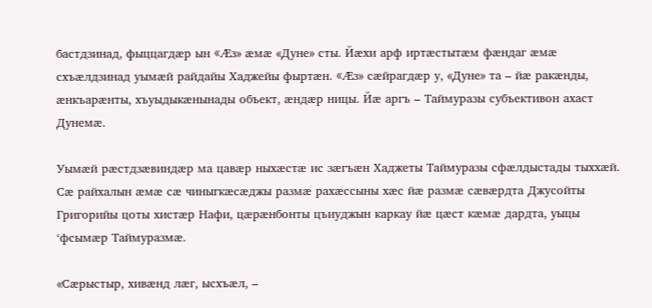бастдзинад, фыццагдæр ын «Æз» æмæ «Дуне» сты. Йæхи арф иртæстытæм фæндаг æмæ схъæлдзинад уымæй райдайы Хаджейы фыртæн. «Æз» сæйрагдæр у, «Дуне» та – йæ ракæнды, æнкъарæнты, хъуыдыкæнынады объект, æндæр ницы. Йæ аргъ – Таймуразы субъективон ахаст Дунемæ.

Уымæй рæстдзæвиндæр ма цавæр ныхæстæ ис зæгъæн Хаджеты Таймуразы сфæлдыстады тыххæй. Сæ райхалын æмæ сæ чиныгкæсæджы размæ рахæссыны хæс йæ размæ сæвæрдта Джусойты Григорийы цоты хистæр Нафи, цæрæнбонты цъиуджын каркау йæ цæст кæмæ дардта, уыцы ‘фсымæр Таймуразмæ.

«Сæрыстыр, хивæнд лæг, ысхъæл, –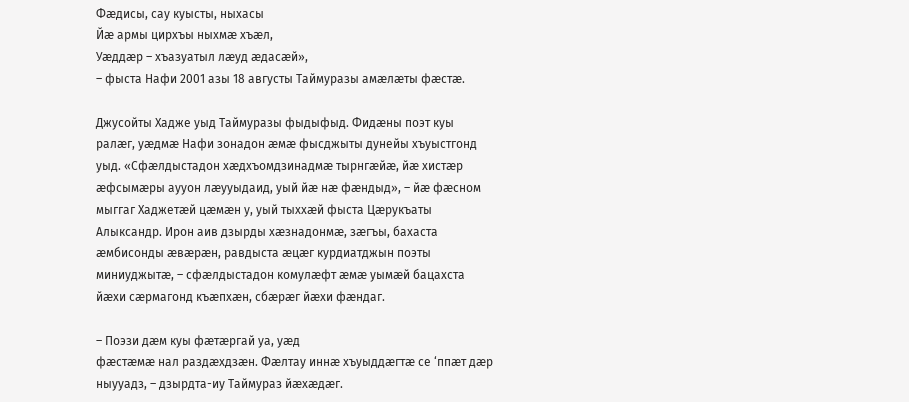Фæдисы, сау куысты, ныхасы
Йæ армы цирхъы ныхмæ хъæл,
Уæддæр – хъазуатыл лæуд æдасæй»,
– фыста Нафи 2001 азы 18 августы Таймуразы амæлæты фæстæ.

Джусойты Хадже уыд Таймуразы фыдыфыд. Фидæны поэт куы ралæг, уæдмæ Нафи зонадон æмæ фысджыты дунейы хъуыстгонд уыд. «Сфæлдыстадон хæдхъомдзинадмæ тырнгæйæ, йæ хистæр æфсымæры аууон лæууыдаид, уый йæ нæ фæндыд», – йæ фæсном мыггаг Хаджетæй цæмæн у, уый тыххæй фыста Цæрукъаты Алыксандр. Ирон аив дзырды хæзнадонмæ, зæгъы, бахаста æмбисонды æвæрæн, равдыста æцæг курдиатджын поэты миниуджытæ, – сфæлдыстадон комулæфт æмæ уымæй бацахста йæхи сæрмагонд къæпхæн, сбæрæг йæхи фæндаг.

– Поэзи дæм куы фæтæргай уа, уæд
фæстæмæ нал раздæхдзæн. Фæлтау иннæ хъуыддæгтæ се ‘ппæт дæр ныууадз, – дзырдта-иу Таймураз йæхæдæг.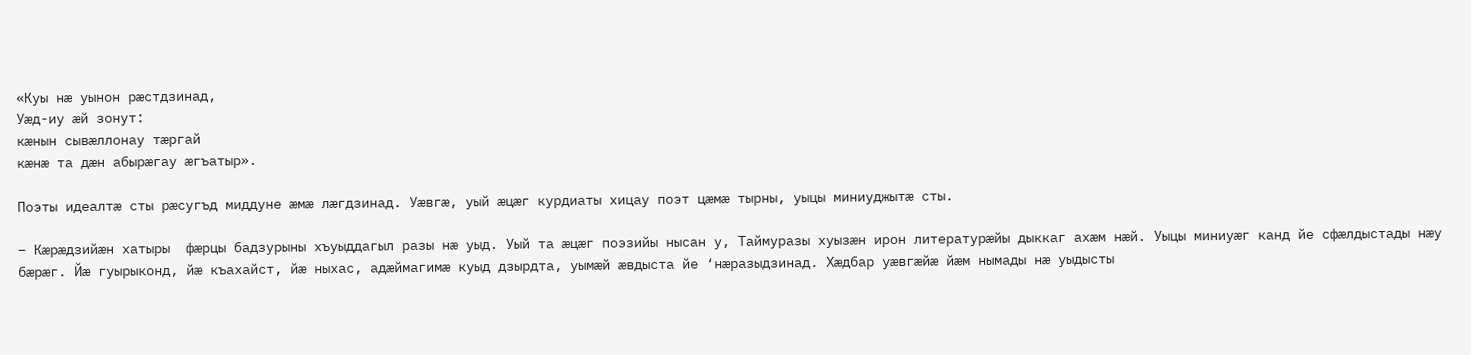«Куы нæ уынон рæстдзинад,
Уæд-иу æй зонут:
кæнын сывæллонау тæргай
кæнæ та дæн абырæгау æгъатыр».

Поэты идеалтæ сты рæсугъд миддуне æмæ лæгдзинад. Уæвгæ, уый æцæг курдиаты хицау поэт цæмæ тырны, уыцы миниуджытæ сты.

– Кæрæдзийæн хатыры  фæрцы бадзурыны хъуыддагыл разы нæ уыд. Уый та æцæг поэзийы нысан у, Таймуразы хуызæн ирон литературæйы дыккаг ахæм нæй. Уыцы миниуæг канд йе сфæлдыстады нæу бæрæг. Йæ гуырыконд, йæ къахайст, йæ ныхас, адæймагимæ куыд дзырдта, уымæй æвдыста йе ‘нæразыдзинад. Хæдбар уæвгæйæ йæм нымады нæ уыдысты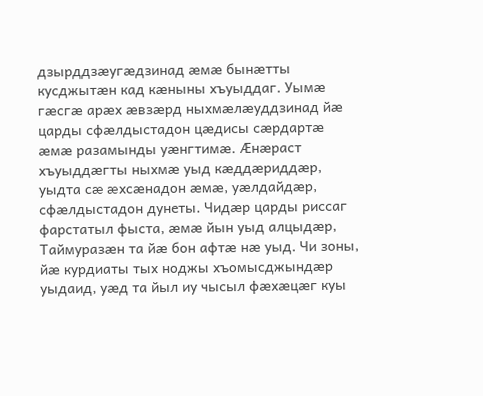дзырддзæугæдзинад æмæ бынæтты кусджытæн кад кæныны хъуыддаг. Уымæ гæсгæ арæх æвзæрд ныхмæлæуддзинад йæ царды сфæлдыстадон цæдисы сæрдартæ æмæ разамынды уæнгтимæ. Æнæраст хъуыддæгты ныхмæ уыд кæддæриддæр, уыдта сæ æхсæнадон æмæ, уæлдайдæр, сфæлдыстадон дунеты. Чидæр царды риссаг фарстатыл фыста, æмæ йын уыд алцыдæр, Таймуразæн та йæ бон афтæ нæ уыд. Чи зоны, йæ курдиаты тых ноджы хъомысджындæр уыдаид, уæд та йыл иу чысыл фæхæцæг куы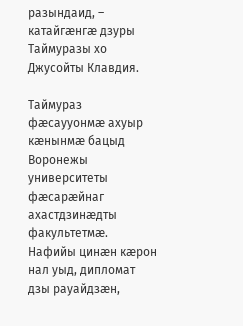разындаид, – катайгæнгæ дзуры Таймуразы хо Джусойты Клавдия.

Таймураз фæсаууонмæ ахуыр кæнынмæ бацыд Воронежы университеты фæсарæйнаг ахастдзинæдты факультетмæ. Нафийы цинæн кæрон нал уыд, дипломат дзы рауайдзæн,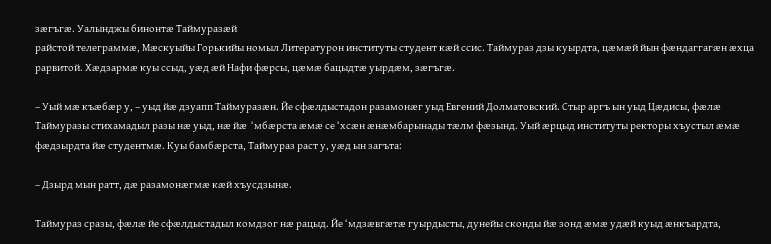зæгъгæ. Уалынджы бинонтæ Таймуразæй
райстой телеграммæ, Мæскуыйы Горькийы номыл Литературон институты студент кæй ссис. Таймураз дзы куырдта, цæмæй йын фæндаггагæн æхца рарвитой. Хæдзармæ куы ссыд, уæд æй Нафи фæрсы, цæмæ бацыдтæ уырдæм, зæгъгæ.

– Уый мæ къæбæр у, – уыд йæ дзуапп Таймуразæн. Йе сфæлдыстадон разамонæг уыд Евгений Долматовский. Стыр аргъ ын уыд Цæдисы, фæлæ Таймуразы стихамадыл разы нæ уыд, нæ йæ  ‘мбæрста æмæ се ‘хсæн æнæмбарынады тæлм фæзынд. Уый æрцыд институты ректоры хъустыл æмæ фæдзырдта йæ студентмæ. Куы бамбæрста, Таймураз раст у, уæд ын загъта:

– Дзырд мын ратт, дæ разамонæгмæ кæй хъусдзынæ.

Таймураз сразы, фæлæ йе сфæлдыстадыл комдзог нæ рацыд. Йе ‘мдзæвгæтæ гуырдысты, дунейы сконды йæ зонд æмæ удæй куыд æнкъардта,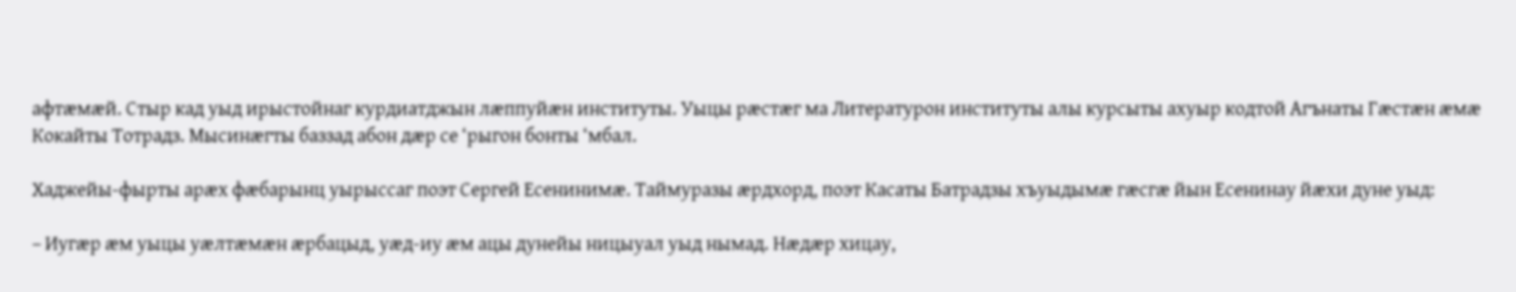афтæмæй. Стыр кад уыд ирыстойнаг курдиатджын лæппуйæн институты. Уыцы рæстæг ма Литературон институты алы курсыты ахуыр кодтой Агънаты Гæстæн æмæ Кокайты Тотрадз. Мысинæгты баззад абон дæр се ‘рыгон бонты ‘мбал.

Хаджейы-фырты арæх фæбарынц уырыссаг поэт Сергей Есенинимæ. Таймуразы æрдхорд, поэт Касаты Батрадзы хъуыдымæ гæсгæ йын Есенинау йæхи дуне уыд:

– Иугæр æм уыцы уæлтæмæн æрбацыд, уæд-иу æм ацы дунейы ницыуал уыд нымад. Нæдæр хицау,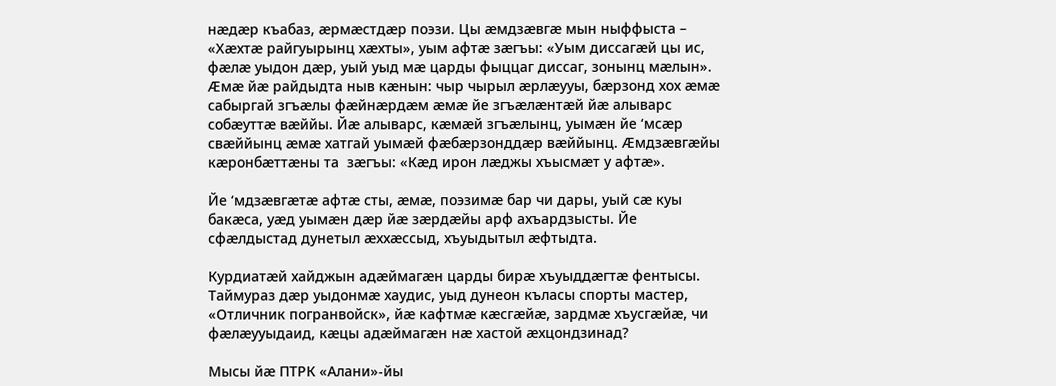нæдæр къабаз, æрмæстдæр поэзи. Цы æмдзæвгæ мын ныффыста – «Хæхтæ райгуырынц хæхты», уым афтæ зæгъы: «Уым диссагæй цы ис, фæлæ уыдон дæр, уый уыд мæ царды фыццаг диссаг, зонынц мæлын». Æмæ йæ райдыдта ныв кæнын: чыр чырыл æрлæууы, бæрзонд хох æмæ сабыргай згъæлы фæйнæрдæм æмæ йе згъæлæнтæй йæ алыварс собæуттæ вæййы. Йæ алыварс, кæмæй згъæлынц, уымæн йе ‘мсæр свæййынц æмæ хатгай уымæй фæбæрзонддæр вæййынц. Æмдзæвгæйы кæронбæттæны та  зæгъы: «Кæд ирон лæджы хъысмæт у афтæ».

Йе ‘мдзæвгæтæ афтæ сты, æмæ, поэзимæ бар чи дары, уый сæ куы бакæса, уæд уымæн дæр йæ зæрдæйы арф ахъардзысты. Йе сфæлдыстад дунетыл æххæссыд, хъуыдытыл æфтыдта.

Курдиатæй хайджын адæймагæн царды бирæ хъуыддæгтæ фентысы. Таймураз дæр уыдонмæ хаудис, уыд дунеон къласы спорты мастер, «Отличник погранвойск», йæ кафтмæ кæсгæйæ, зардмæ хъусгæйæ, чи фæлæууыдаид, кæцы адæймагæн нæ хастой æхцондзинад?

Мысы йæ ПТРК «Алани»-йы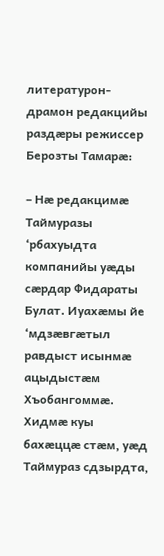литературон-драмон редакцийы раздæры режиссер Берозты Тамарæ:

– Нæ редакцимæ Таймуразы ‘рбахуыдта компанийы уæды сæрдар Фидараты Булат. Иуахæмы йе ‘мдзæвгæтыл равдыст исынмæ ацыдыстæм Хъобангоммæ. Хидмæ куы бахæццæ стæм, уæд Таймураз сдзырдта,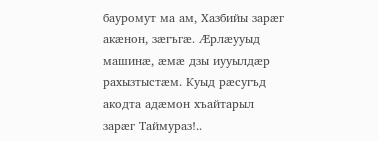бауромут ма ам, Хазбийы зарæг акæнон, зæгъгæ. Æрлæууыд машинæ, æмæ дзы иууылдæр рахызтыстæм. Куыд рæсугъд акодта адæмон хъайтарыл зарæг Таймураз!..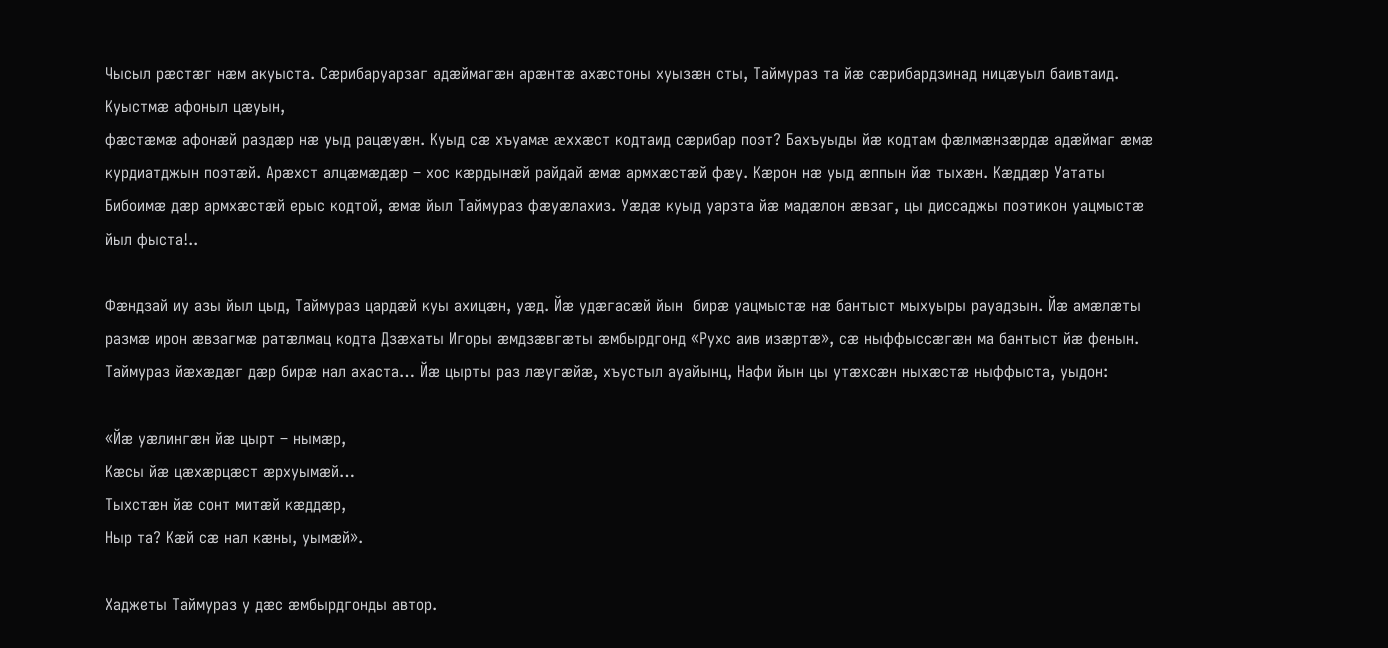Чысыл рæстæг нæм акуыста. Сæрибаруарзаг адæймагæн арæнтæ ахæстоны хуызæн сты, Таймураз та йæ сæрибардзинад ницæуыл баивтаид. Куыстмæ афоныл цæуын,
фæстæмæ афонæй раздæр нæ уыд рацæуæн. Куыд сæ хъуамæ æххæст кодтаид сæрибар поэт? Бахъуыды йæ кодтам фæлмæнзæрдæ адæймаг æмæ курдиатджын поэтæй. Арæхст алцæмæдæр – хос кæрдынæй райдай æмæ армхæстæй фæу. Кæрон нæ уыд æппын йæ тыхæн. Кæддæр Уататы Бибоимæ дæр армхæстæй ерыс кодтой, æмæ йыл Таймураз фæуæлахиз. Уæдæ куыд уарзта йæ мадæлон æвзаг, цы диссаджы поэтикон уацмыстæ йыл фыста!..

Фæндзай иу азы йыл цыд, Таймураз цардæй куы ахицæн, уæд. Йæ удæгасæй йын  бирæ уацмыстæ нæ бантыст мыхуыры рауадзын. Йæ амæлæты размæ ирон æвзагмæ ратæлмац кодта Дзæхаты Игоры æмдзæвгæты æмбырдгонд «Рухс аив изæртæ», сæ ныффыссæгæн ма бантыст йæ фенын. Таймураз йæхæдæг дæр бирæ нал ахаста… Йæ цырты раз лæугæйæ, хъустыл ауайынц, Нафи йын цы утæхсæн ныхæстæ ныффыста, уыдон:

«Йæ уæлингæн йæ цырт – нымæр,
Кæсы йæ цæхæрцæст æрхуымæй…
Тыхстæн йæ сонт митæй кæддæр,
Ныр та? Кæй сæ нал кæны, уымæй».

Хаджеты Таймураз у дæс æмбырдгонды автор.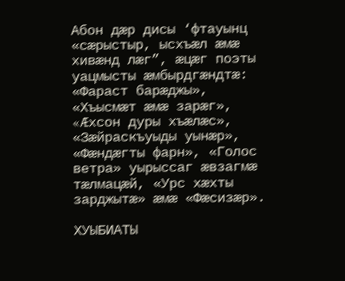Абон дæр дисы ‘фтауынц «сæрыстыр, ысхъæл æмæ хивæнд лæг”, æцæг поэты уацмысты æмбырдгæндтæ: «Фараст барæджы», «Хъысмæт æмæ зарæг», «Æхсон дуры хъæлæс», «Зæйраскъуыды уынæр», «Фæндæгты фарн», «Голос ветра» уырыссаг æвзагмæ тæлмацæй, «Урс хæхты зарджытæ» æмæ «Фæсизæр».

ХУЫБИАТЫ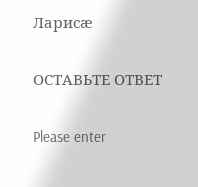Ларисæ

ОСТАВЬТЕ ОТВЕТ

Please enter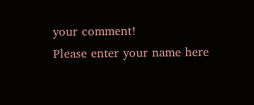your comment!
Please enter your name here